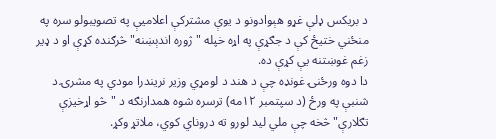د بریکس ډلې غړو هېوادونو د یوې مشترکې اعلامیې په تصویبولو سره په منځني ختیځ کې د جګړې په اړه خپله "ژوره اندېښنه" څرګنده کړې او د ډیر زغم غوښتنه یې کړې ده.
دا دوه ورځنۍ غونډه چې د هند د لومړي وزیر نریندرا مودي په مشرۍ د شنبې په ورځ (د سپتمبر ۱۲مه) ترسره شوه همدارنګه د "څو اړخیزې تګلارې" څخه چې ملي لید لورو ته دروناي کوي، ملاتړ وکړ.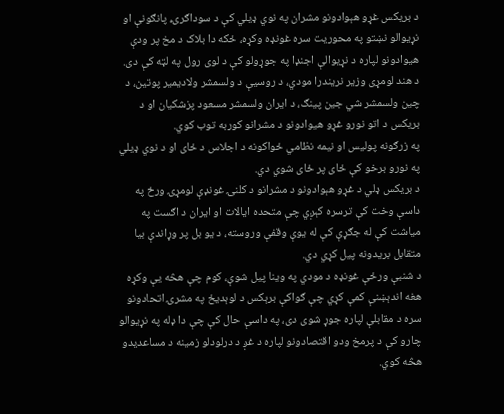د بریکس غړو هېوادونو مشران په نوي ډيلي کې د سوداګرۍ، پانګونې او نړیوالو نښتو په محوریت سره غونډه وکړه، ځکه دا بلاک د مخ پر ودې هیوادونو لپاره د نړیوالې اجنډا په جوړولو کې د لوی رول په لټه کې دی.
د هند لومړی وزیر نریندرا مودي، د روسیې د ولسمشر ولادیمیر پوتین، د چین ولسمشر شي جین پینګ، د ایران ولسمشر مسعود پزشکیان او د بریکس د اتو نورو غړو هیوادونو د مشرانو کوربه توب کوي.
په زرګونه پولیس او نیمه نظامي ځواکونه د اجلاس د ځای او د نوي ډيلي په نورو برخو کې ځای پر ځای شوي دي.
د بریکس ډلي د غړو هېوادونو د مشرانو د کلنۍ غونډې لومړۍ ورځ په داسې وخت کې ترسره کېږي چې متحده ایالات او ایران د اګست په میاشت کې له جګړې کې له یوې وقفې وروسته، د یو بل پر وړاندې بیا متقابل بریدونه پیل کړي دي.
د شنبې ورځې غونډه د مودي په وینا پیل شوې، کوم چې هڅه یې وکړه هغه اندېښنې کمې کړي چې ګواکې برېکس د لوېدیځ په مشرۍ اتحادونو سره د مقابلې لپاره جوړ شوی دی، په داسې حال کې چې دا ډله په نړیوالو چارو کې د پرمخ ودو اقتصادونو لپاره د غږ د درلودلو زمینه د مساعدیدو هڅه کوي.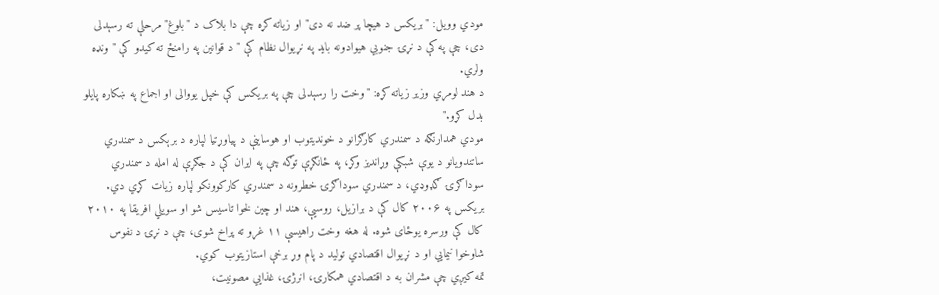مودي وویل: "بریکس د هیچا پر ضد نه دی" او زیاته کړه چې دا بلاک د "بلوغ" مرحلې ته رسېدلی دی، چې په کې د نړۍ جنوبي هیوادونه باید په نړیوال نظام کې "د قوانین په رامنځ ته کیدو کې " ونډه ولري.
د هند لومړي وزیر زیاته کړه: "وخت را رسېدلی چې په بریکس کې خپل یووالی او اجماع په ښکاره پایلو بدل کړو."
مودي همدارنګه د سمندري کارګرانو د خوندیتوب او هوساینې د پیاوړتیا لپاره د برېکس د سمندري ساتندویانو د یوې شبکې وړاندیز وکړ، په ځانګړې توګه چې په ایران کې د جګړې له امله د سمندري سوداګرۍ ګډوډي، د سمندري سوداګرۍ خطرونه د سمندري کارکوونکو لپاره زیات کړي دي.
بریکس په ۲۰۰۶ کال کې د برازیل، روسیې، هند او چین لخوا تاسیس شو او سویلي افریقا په ۲۰۱۰ کال کې ورسره یوځای شوه. له هغه وخت راهیسې ۱۱ غړو ته پراخ شوی، چې د نړۍ د نفوس شاوخوا نیمایي او د نړیوال اقتصادي تولید د پام وړ برخې استازیتوب کوي.
تمه کیږي چې مشران به د اقتصادي همکارۍ، انرژۍ، غذایي مصونیت،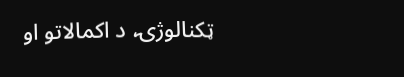ټکنالوژۍ، د اکمالاتو او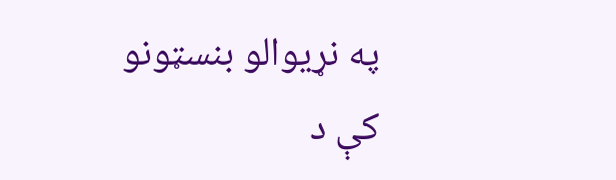په نړیوالو بنسټونو کې د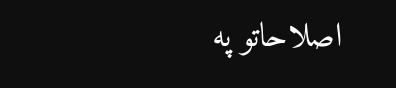اصلاحاتو په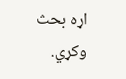اړه بحث وکړي.